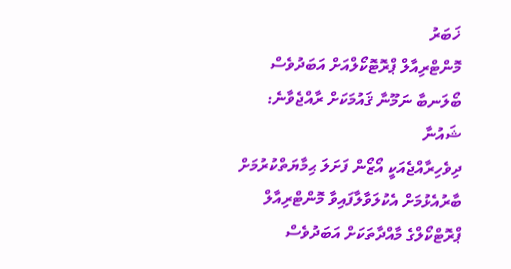ޚަބަރު
މޮންޓްރިއާލް ޕްރޮޓޮކޯލްއަށް އަބަދުވެސް ބޯލަނބާ ނަމޫނާ ޤައުމަކަށް ރާއްޖެވާނެ: ޝައުނާ
ދިވެހިރާއްޖެއަކީ އޯޒޯން ފަށަލަ ޙިމާޔަތްކުރުމަށް ބާރުއެޅުމަށް އެކުލަވާލާފައިވާ މޮންޓްރިއާލް ޕްރޮޓްކޯލްގެ މާއްދާތަކަށް އަބަދުވެސް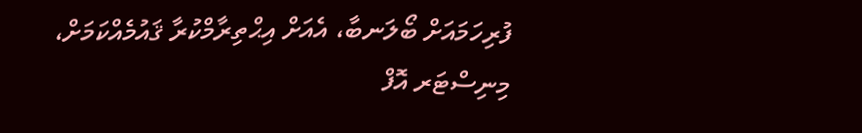ފުރިހަމައަށް ބޯލަނބާ، އެއަށް އިޙްތިރާމްކުރާ ޤައުމެއްކަމަށް، މިނިސްޓަރ އޮފް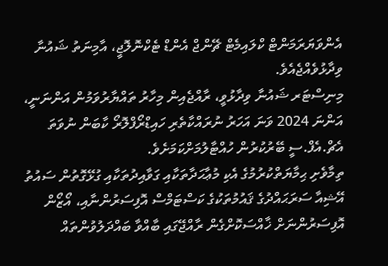އެންވަޔަރަމަންޓް ކްލައިމެޓް ޗޭންޖް އެންޑް ޓެކްނޮލޮޖީ، އާމިނަތު ޝައުނާ ވިދާޅުވެއްޖެއެވެ.
މިނިސްޓަރ ޝައުނާ ވިދާޅުވީ، ރާއްޖެއިން މިހާރު ތައްޔާރުވަމުން އަންނަނީ، އަންނަ 2024 ވަނަ އަހަރު ނުރައްކާތެރި ހައިޑްރޯފްލޮރޯ ކާބަން ނުވަތަ އެޗް.އެފް.ސީ ބޭރުކުރުން ހުއްޓާލުމަށްކަމަށެވެ.
ތިމާވެށި ޙިމާޔަތްކުރުމުގެ އެކި މުޢާޙަދާތަކާއި ގަވާއިދުތަކާއި ގުޅޭގޮތުން ސައުތު އޭޝިއާ ސަރަޙައްދުގެ ޤައުމުތަކުގެ ކަސްޓަމްސް އޮފިސަރުންނާއި، އޯޒޯން އޮފިސަރުންނަށް ޚާއްސަކޮށްގެން ރާއްޖޭގައި ބާއްވާ ބައްދަލުވުންތައް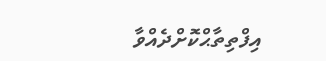އިފްތިތާޙްކޮށްދެއްވާ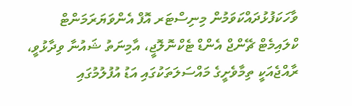ވާހަކަފުޅުދައްކަވަމުން މިނިސްޓަރ އޮފް އެންވަޔަރަމަންޓް ކްލައިމެޓް ޗޭންޖް އެންޑް ޓެކްނޮލޮޖީ، އާމިނަތު ޝައުނާ ވިދާޅުވީ، ރާއްޖެއަކީ ތިމާވެށީގެ މައްސަލަތަކުގައި އަޑު އުފުލުމުގައި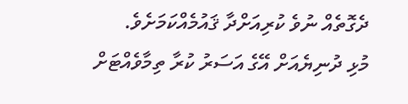ދެގޮތެއް ނުވެ ކުރިއަށްދާ ޤައުމެއްކަމަށެވެ.
މުޅި ދުނިޔެއަށް އޭގެ އަސަރު ކުރާ ތިމާވެއްޓަށް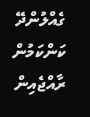ގެއްލުންދޭ ކަންކަމުން ރާއްޖެއިން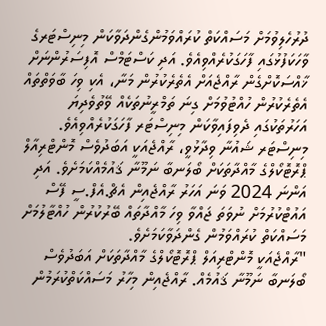ދުރުހެލިވުމަށް މަސައްކަތް ކުރައްވަމުންގެންދަވާކަން މިނިސްޓަރގެ ވާހަކަފުޅުގައި ފާހަގަކުރެއްވިއެވެ. އަދި ކަސްޓަމްސް އޮފިސަރުންނަށް ޚާއްސަކޮށްގެން ރާއްޖެއަށް އެތެރެކުރުން މަނާ، އެކި ވިހަ ބާވަތްތައް އެތެރެކުރުން ހުއްޓުވުމަށް ގިނަ ތަމްރީނުތަކެއް ވޭތުވެދިޔަ އަހަރުތަކުގައި ދެވިފައިވާކަން މިނިސްޓަރ ފާހަގަކުރެއްވިއެވެ.
މިނިސްޓަރ ޝައުނާ ވިދާޅުވީ، ރާއްޖެއަކީ އަބަދުވެސް މޮންޓްރިއާލް ޕްރޮޓޮކޯލްގެ މާއްދާތަކަށް ބޯލަނބާ ނަމޫނާ ޤައުމެއްކަމަށެވެ. އަދި އަންނަ 2024 ވަނަ އަހަރު ރާއްޖެއިން އެޗް.އެފް.ސީ ފޭސް އައުޓްކުރުމަށް ނުވަތަ ޖައްވާ ވިހަ މާއްދާތައް ބޭރުކުރުން ހުއްޓާލުމަށް މަސައްކަތް ކުރައްވަމުން ގެންދަވާކަމަށެވެ.
"ރާއްޖެއަކީ މޮންޓްރިއަލް ޕްރޮޓޮކޯލްގެ މާއްދާތަކަށް އަބަދުވެސް ބޯލަނބާ ނަމޫނާ ޤައުމެއް. ރާއްޖެއިން މިހާރު މަސައްކަތްކުރަމުން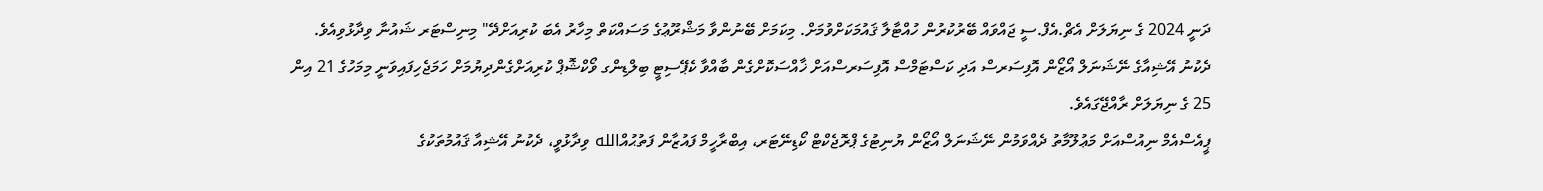ދަނީ 2024 ގެ ނިޔަލަށް އެޗް.އެފް.ސީ ޖައްވައް ބޭރުކުރުން ހުއްޓާލާ ޤައުމަކަށްވުމަށް. މިކަމަށް ބޭނުންވާ މަޝްރޫޢުގެ މަސައްކަތް މިހާރު އެބަ ކުރިއަށްދޭ" މިނިސްޓަރ ޝައުނާ ވިދާޅުވިއެވެ.
ދެކުނު އޭޝިއާގެ ނޭޝަނަލް އޯޒޯން އޮފިސަރސް އަދި ކަސްޓަމްސް އޮފިސަރސްއަށް ޚާއްސަކޮށްގެން ބާއްވާ ކެޕޭސިޓީ ބިލްޑިންގ ވޯކްޝޮޕް ކުރިއަށްގެންދިޔުމަށް ހަމަޖެހިފައިވަނީ މިމަހުގެ 21 އިން 25 ގެ ނިޔަލަށް ރާއްޖޭގައެވެ.
ޕީއެސްއެމް ނިއުސްއަށް މަޢުލޫމާތު ދެއްވަމުން ނޭޝަނަލް އޯޒޯން ޔުނިޓުގެ ޕްރޮޖެކްޓް ކޯޑިނޭޓަރ، އިބްރާހީމް ފައުޒާން ފަތުޙުއްالله ވިދާޅުވީ، ދެކުނު އޭޝިއާ ޤައުމުތަކުގެ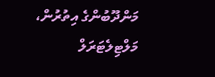މަންދޫބުންގެ އިތުރުން، މަލްޓިލެޓަރަލް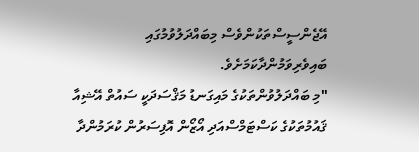އޭޖެންސީސްތަކުންވެސް މިބައްދަލުވުމުގައި ބައިވެރިވަމުންދާކަމަށެވެ.
"މި ބައްދަލުވުންތަކުގެ މައިގަނޑު މަޤްސަދަކީ ސައުތް އޭޝިއާ ޤައުމުތަކުގެ ކަސްޓަމްސްއަދި އޯޒޯން އޮފިސަރުން ކުރަމުންދާ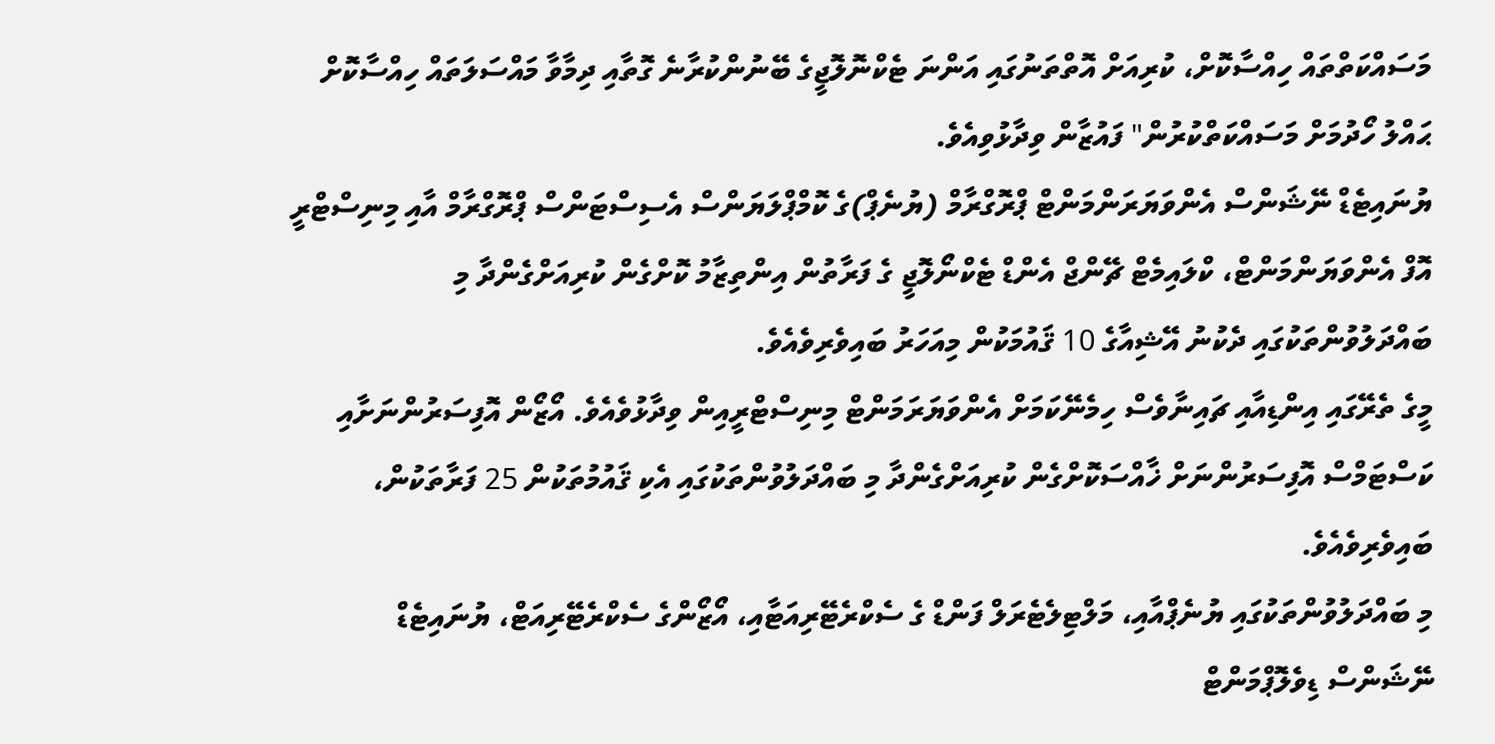މަސައްކަތްތައް ހިއްސާކޮށް، ކުރިއަށް އޮތްތަނުގައި އަންނަ ޓެކްނޮލޮޖީގެ ބޭނުންކުރާނެ ގޮތާއި ދިމާވާ މައްސަލަތައް ހިއްސާކޮށް ޙައްލު ހޯދުމަށް މަސައްކަތްކުރުން" ފައުޒާން ވިދާޅުވިއެވެ.
ޔުނައިޓެޑް ނޭޝަންސް އެންވަޔަރަންމަންޓް ޕްރޮގްރާމް (ޔުނެޕް)ގެ ކޮމްޕްލަޔަންސް އެސިސްޓަންސް ޕްރޮގްރާމް އާއި މިނިސްޓްރީ އޮފް އެންވަޔަންމަންޓް، ކްލައިމެޓް ޗޭންޖް އެންޑް ޓެކްނޯލޮޖީ ގެ ފަރާތުން އިންތިޒާމު ކޮށްގެން ކުރިއަށްގެންދާ މި ބައްދަލުވުންތަކުގައި ދެކުނު އޭޝިއާގެ 10 ޤައުމަކުން މިއަހަރު ބައިވެރިވެއެވެ.
މީގެ ތެރޭގައި އިންޑިއާއި ޗައިނާވެސް ހިމެނޭކަމަށް އެންވަޔަރަމަންޓް މިނިސްޓްރީއިން ވިދާޅުވެއެވެ. އޯޒޯން އޮފިސަރުންނަށާއި ކަސްޓަމްސް އޮފިސަރުންނަށް ޚާއްސަކޮށްގެން ކުރިއަށްގެންދާ މި ބައްދަލުވުންތަކުގައި އެކި ޤައުމުތަކުން 25 ފަރާތަކުން، ބައިވެރިވެއެވެ.
މި ބައްދަލުވުންތަކުގައި ޔުނެޕްއާއި، މަލްޓިލެޓެރަލް ފަންޑް ގެ ސެކްރެޓޭރިއަޓާއި، އޯޒޯންގެ ސެކްރެޓޭރިއަޓް، ޔުނައިޓެޑް ނޭޝަންސް ޑިވެލޮޕްމަންޓް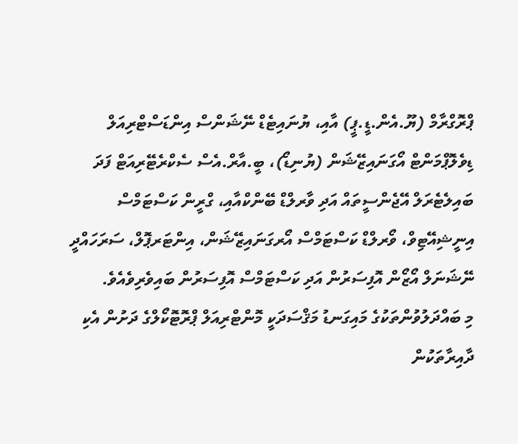ޕްރޮގްރާމް (ޔޫ.އެން.ޑީ.ޕީ) އާއި، ޔުނައިޓެޑް ނޭޝަންސް އިންޑަސްޓްރިއަލް ޑިވެލޮޕްމަންޓް އޯގަނައިޒޭޝަން (ޔުނިޑޯ)، ބީ.އާރް.އެސް ސެކްރެޓޭރިއަޓް ފަދަ ބައިލެޓެރަލް އޭޖެންސީތައް އަދި ވާރލްޑް ބޭންކްއާއި، ގްރީން ކަސްޓަމްސް އިނީޝިއޭޓިވް، ވޯރލްޑް ކަސްޓަމްސް އޯރގަނައިޒޭޝަން، އިންޓަރޕޮލް، ސަރަހައްދީ ނޭޝަނަލް އޯޒޯން އޮފިސަރުން އަދި ކަސްޓަމްސް އޮފިސަރުން ބައިވެރިވެއެވެ.
މި ބައްދަލުވުންތަކުގެ މައިގަނޑު މަޤްސަދަކީ މޮންޓްރިއަލް ޕްރޮޓޮކޯލްގެ ދަށުން އެކި ދާއިރާތަކުން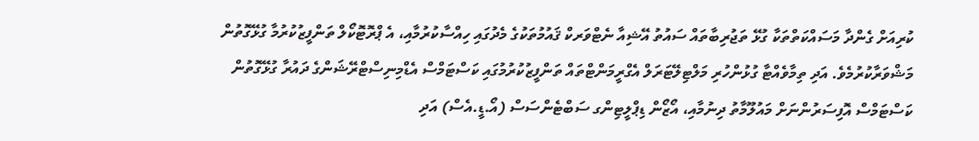ކުރިއަށް ގެންދާ މަސައްކަތްތަކާ ގުޅޭ ތަޖުރިބާތައް ސައުތު އޭޝިއާ ނެޓްވަރކް ޤައުމުތަކުގެ މެދުގައި ހިއްސާކުރުމާއި، އެ ޕްރޮޓޮކޯލް ތަންފީޒުކުރުމާ ގުޅޭގޮތުން މަޝްވަރާކުރުމެވެ. އަދި ތިމާވެއްޓާ ގުޅުންހުރި މަލްޓިލޭޓަރަލް އެގްރީމަންޓްތައް ތަންފީޒުކުރުމުގައި ކަސްޓަމްސް އެޑްމިނިސްޓްރޭޝަންގެ ދައުރާ ގުޅޭގޮތުން ކަސްޓަމްސް އޮފިސަރުންނަށް މައުލޫމާތު ދިނުމާއި، އޯޒޯން ޑިޕްލީޓިންގ ސަބްޓެންސަސް (އޯ.ޑީ.އެސް) އަދި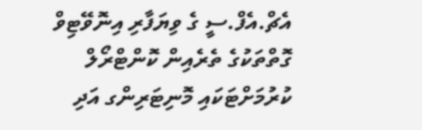އެޗް.އެފް.ސީ ގެ ވިޔަފާރި އިނޮވޭޓިވް ގޮތްތަކުގެ ތެރެއިން ކޮންޓްރޯލް ކުރުމަށްޓަކައި މޮނިޓަރިންގ އަދި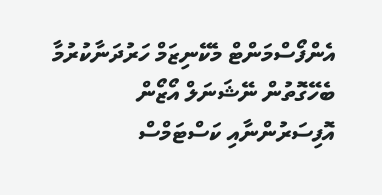އެންފޯސްމަންޓް މެކޭނިޒަމް ހަރުދަނާކުރުމާ ބެހޭގޮތުން ނޭޝަނަލް އޯޒޯން އޮފިސަރުންނާއި ކަސްޓަމްސް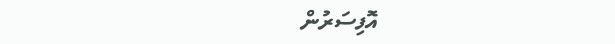އޮފިސަރުން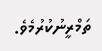ތަމްރީނުކުރުމެވެ.